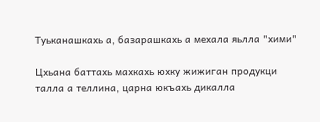Туьканашкахь а, базарашкахь а мехала яьлла "хими"

Цхьана баттахь махкахь юхку жижиган продукци талла а теллина, царна юкъахь дикалла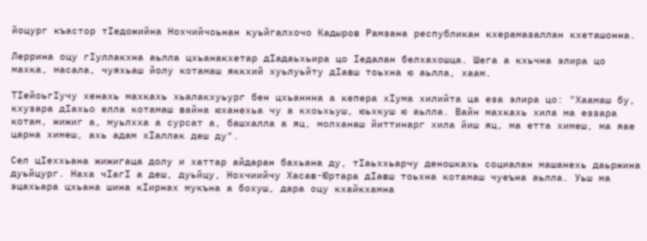йоцург къастор тIедожийна Нохчийчоьнан куьйгалхочо Кадыров Рамзана республикан кхерамазаллан кхеташонна.

Леррина оцу гIуллакхна аьлла цхьанакхетар дIадаьхьира цо Iедалан белхахошца. Шега а кхьчна элира цо махка, масала, чуяхьаш йолу котамаш яккхий хуьлуьйту дIавш тоьхна ю аьлла, хаам.

ТIейоьгIучу хенахь махкахь хьалакхуьург бен цхьаннна а кепера хIума хилийта ца еза элира цо: "Хаамаш бу, кхузара дIахьо елла котамаш вайна юханехьа чу а кхоьхьуш, юьхкуш ю аьлла. Вайн махкахь хила ма еззара котам, жижиг а, муьлхха а сурсат а, башхалла а яц, молханаш йиттинарг хила йиш яц, ма етта химеш, ма яае царна химеш, ахь адам хIаллак деш ду".

Сел цIеххьана жижигаца долу и хаттар айдаран бахьана ду, тIаьххьарчу деношкахь социалан машанехь даьржина дуьйцург. Наха чIагI а деш, дуьйцу, Нохчиийчу Хасав-Юртара дIавш тоьхна котамаш чуеъна аьлла. Уьш ма эцахьара цхьана шина кIирнах мукъна а бохуш, дара оцу кхайкхамна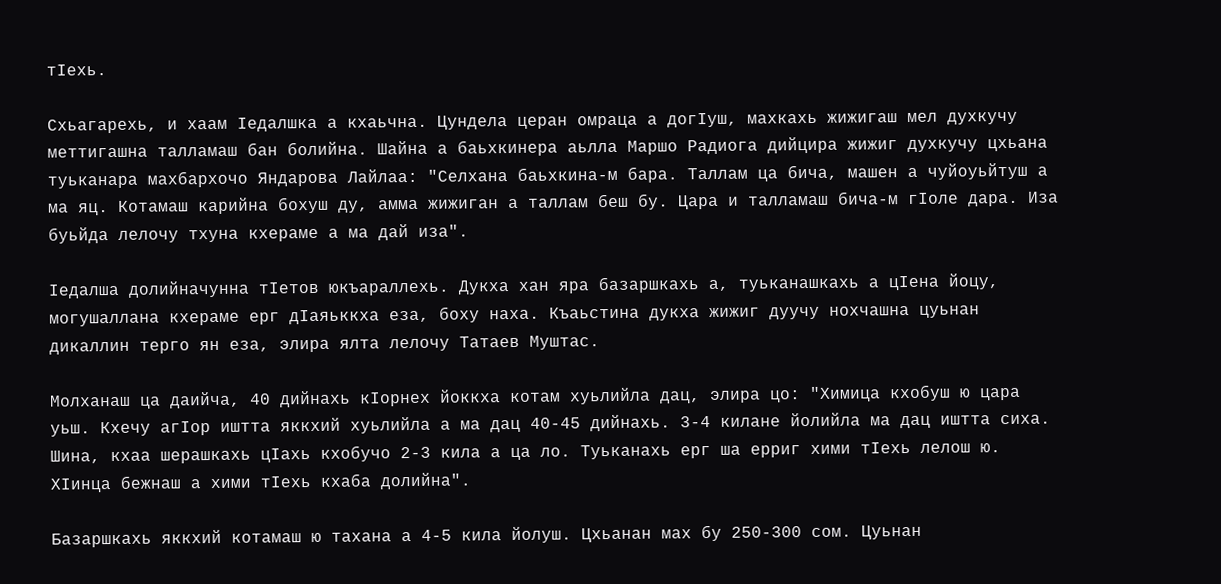тIехь.

Схьагарехь, и хаам Iедалшка а кхаьчна. Цундела церан омраца а догIуш, махкахь жижигаш мел духкучу меттигашна талламаш бан болийна. Шайна а баьхкинера аьлла Маршо Радиога дийцира жижиг духкучу цхьана туьканара махбархочо Яндарова Лайлаа: "Селхана баьхкина-м бара. Таллам ца бича, машен а чуйоуьйтуш а ма яц. Котамаш карийна бохуш ду, амма жижиган а таллам беш бу. Цара и талламаш бича-м гIоле дара. Иза буьйда лелочу тхуна кхераме а ма дай иза".

Iедалша долийначунна тIетов юкъараллехь. Дукха хан яра базаршкахь а, туьканашкахь а цIена йоцу, могушаллана кхераме ерг дIаяьккха еза, боху наха. Къаьстина дукха жижиг дуучу нохчашна цуьнан дикаллин терго ян еза, элира ялта лелочу Татаев Муштас.

Молханаш ца даийча, 40 дийнахь кIорнех йоккха котам хуьлийла дац, элира цо: "Химица кхобуш ю цара уьш. Кхечу агIор иштта яккхий хуьлийла а ма дац 40-45 дийнахь. 3-4 килане йолийла ма дац иштта сиха. Шина, кхаа шерашкахь цIахь кхобучо 2-3 кила а ца ло. Туьканахь ерг ша ерриг хими тIехь лелош ю. ХIинца бежнаш а хими тIехь кхаба долийна".

Базаршкахь яккхий котамаш ю тахана а 4-5 кила йолуш. Цхьанан мах бу 250-300 сом. Цуьнан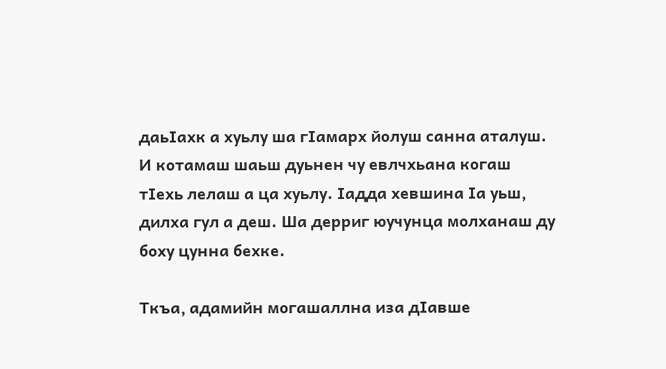даьIахк а хуьлу ша гIамарх йолуш санна аталуш. И котамаш шаьш дуьнен чу евлчхьана когаш тIехь лелаш а ца хуьлу. Iадда хевшина Iа уьш, дилха гул а деш. Ша дерриг юучунца молханаш ду боху цунна бехке.

Ткъа, адамийн могашаллна иза дIавше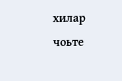хилар чоьте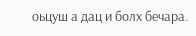оьцуш а дац и болх бечара.